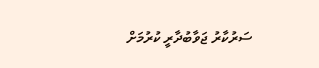ސަރުކާރު ޖަވާބުދާރީ ކުރުމަށް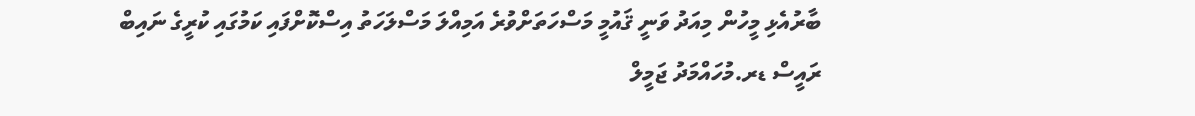ބާރުއެޅި މީހުން މިއަދު ވަނީ ޤައުމީ މަސްހަތަށްވުރެ އަމިއްލަ މަސްލަހަތު އިސްކޮށްފައި ކަމުގައި ކުރީގެ ނައިބް ރައީސް ޑރ.މުހައްމަދު ޖަމީލް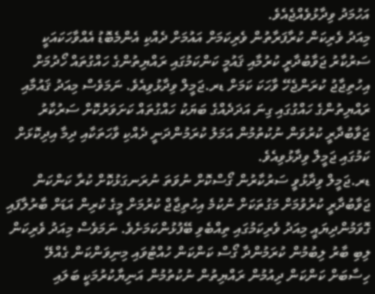އަހުމަދު ވިދާޅުވެއްޖެއެވެ.
މިއަދު ވެރިކަން ކުރާފަރާތުން ވެރިކަމަށް އައުމަށް ދެއްކި އެންމެބޮޑު އެއްވާހަކައަކީ ސަރުކާރު ޖަވާބުދާރީ ކުރުމާއި ޤައުމީ ކަންކަމުގައި ރައްޔިތުންގެ ހައްގުތައް ހޯދުމަށް އިހުތިޖާޖު ކުރަންޖެހޭ ވާހަކަ ކަމަށް ޑރ.ޖަމީލް ވިދާޅުވިއެވެ. ނަމަވެސް މިއަދު ޤައުމާއި ރައްޔިތުންގެ ހައްގުގައި ގިނަ އަދަދެއްގެ ބަޔަކު ހައްގުތައް ކަށަވަރުކޮށް ސަރުކާރު ޖަވާބުދާރީ ކުރުވަން ނުކުތުމުން އަމަލު ކުރަމުންދަނީ ދެއްކި ވާހަތަކާއި ދިމާ އިދިކޮޅަށް ކަމުގައި ޖަމީލް ވިދާޅުވިއެވެ.
ޑރ.ޖަމީލް ވިދާޅުވީ ސަރުކާރުން ގޯސްކޮށް ނުވަތަ ނުރަނގަޅުކޮށް ކުރާ ކަންކަން ޖަވާބުދާރީ ކުރުވުމަށް މަގުތަކަށް ނުކުމެ އިހުތިޖާޖް ކުރުމަށް މީގެ ކުރިން އަޑަށް ބާރުލާފައި ގޮވަމުންދިޔައީ މިއަދު ވެރިކަމުގައި ތިއްބެވި ބޭފުޅުންކަމަށެވެ. ނަމަވެސް މިއަދު ވެރިކަން ލިބި ބާރު ލިބުމުން ކުރަމުންދާ ގޯސް ކަންކަން ހުއްޓުވައި މިނިވަންކަން ގެއްލޭ ހިސާބަށް ކަންކަން ދިއުމުން ރައްޔިތުން ނުކުތުމުން އަނިޔާކުރުމަކީ ބަލައި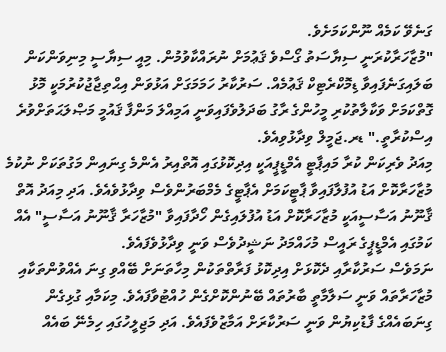ގަނެވޭ ކަމެއް ނޫންކަމަށެވެ.
"މުޒާހަރާކުރަނީ ސިޔާސަތު ގޯސްވެ ޤަޢުމަށް ނުރައްކާވުމުން. މިއީ ސިޔާސީ މިނިވަންކަން ބަލައިގަނެފައިވާ ޑިމޮކްރެޓިކް ޤަޢުމެއް. ސަރުކާރު ހަމަމަގަށް އަޅުވަން އިޙްތިޖާޖުކުރުމަކީ މޮޅު ގޮތްކަމަށް ވަކާލާތުކުރި މީހުންގެ ރާގު ބަދަލުވެފައިވަނީ އަމިއްލަ މަންފާ ޤައުމީ މަޞްލަޙަތަށްވުރެ އިސްކުރާތީ." ޑރ.ޖަމީލް ވިދާޅުވިއެވެ.
މިއަދު ވެރިކަން ކުރާ މައިޕާޓީ އެމްޑީޕީއަކީ އިދިކޮޅުގައި އޮތްއިރު އެންމެ ގިނައިން މަގުތަކަށް ނުކުމެ މުޒާހަރާކޮށް އަޑު އުފުލާފައިވާ ޕާޓީކަމަށް އެޕާޓީގެ މެމްބަރުންވެސް ވިދާޅުވެއެވެ. އަދި މިއަދު އޮތް ޤާނޫނު އަސާސީއަކީ މުޒާހަރާކޮށް އަޑު އުފުލައިގެން ހޯދާފައިވާ "މުޒާހަރާ ޤާނޫނު އަސާސީ" އެއް ކަމުގައި އެމްޑީޕީގެ ރައީސް މުހައްމަދު ނަޝީދުވެސް ވަނީ ވިދާޅުވެފައެވެ.
ނަމަވެސް ސަރުކާރާއި ދެކޮޅަށް އިދިކޮޅު ފަރާތްތަކުން މިހާތަނަށް ބޭއްވި ގިނަ އެއްވުންތަކާއި މުޒާހަރާތައް ވަނީ ސަލާމާތީ ބާރުތައް ބޭނުންކޮށްގެން ހުއްޓުވާފައެވެ. މިކަމާއި ގުޅިގެން ގިނަބައެއްގެ ފާޑުކިޔުން ވަނީ ސަރުކާރަށް އަމާޒުވެފައެވެ. އަދި މަޖިލީހުގައި ހިމެނޭ ބައެއް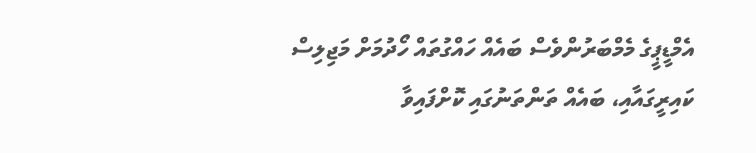އެމްޑީޕީގެ މެމްބަރުންވެސް ބައެއް ހައްގުތައް ހޯދުމަށް މަޖިލިސް ކައިރީގައާއި، ބައެއް ތަންތަނުގައި ކޮށްފައިވާ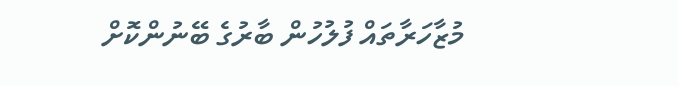މުޒާހަރާތައް ފުލުހުން ބާރުގެ ބޭނުންކޮށް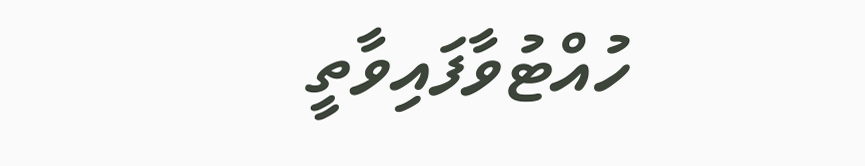ހުއްޓުވާފައިވާތީ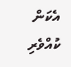އެކަން ކުއްވެރި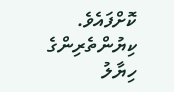ކޮށްފައެވެ.
ކިޔުންތެރިންގެ ހިޔާލު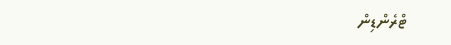ޓްރެންޑިން